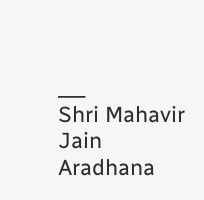___
Shri Mahavir Jain Aradhana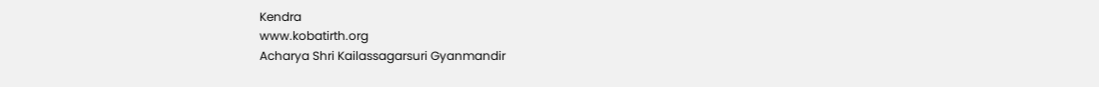Kendra
www.kobatirth.org
Acharya Shri Kailassagarsuri Gyanmandir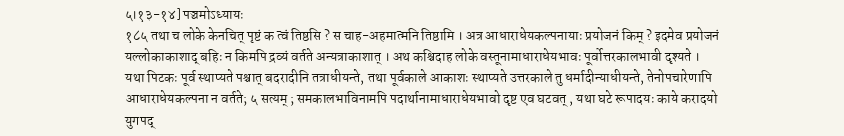५।१३-१४] पञ्चमोऽध्यायः
१८५ तथा च लोके केनचित् पृष्टं क त्वं तिष्ठसि ? स चाह-अहमात्मनि तिष्ठामि । अत्र आधाराधेयकल्पनायाः प्रयोजनं किम् ? इदमेव प्रयोजनं यल्लोकाकाशाद् बहिः न किमपि द्रव्यं वर्तते अन्यत्राकाशात् । अथ कश्चिदाह लोके वस्तूनामाधाराधेयभावः पूर्वोत्तरकालभावी दृश्यते । यथा पिटकः पूर्व स्थाप्यते पश्चात् बदरादीनि तत्राधीयन्ते, तथा पूर्वकाले आकाशः स्थाप्यते उत्तरकाले तु धर्मादीन्याधीयन्ते, तेनोपचारेणापि आधाराधेयकल्पना न वर्तते; ५ सत्यम् ; समकालभाविनामपि पदार्थानामाधाराधेयभावो दृष्ट एव घटवत् , यथा घटे रूपादयः काये करादयो युगपद्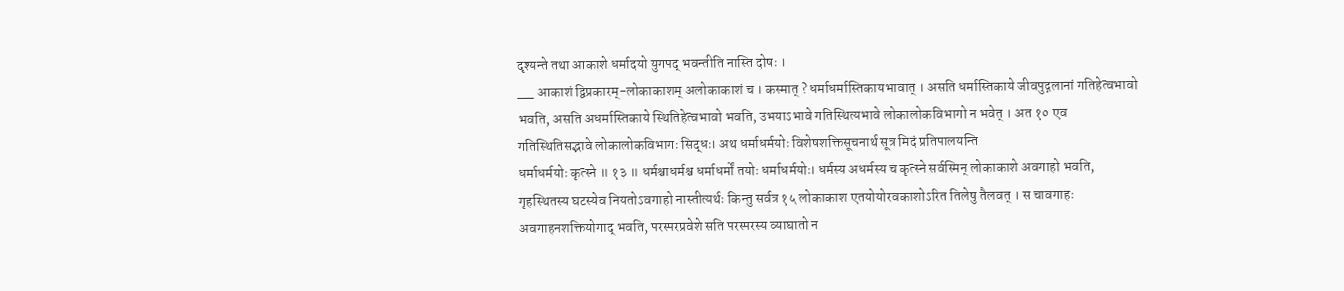दृश्यन्ते तथा आकाशे धर्मादयो युगपद् भवन्तीति नास्ति दोषः ।
__ आकाशं द्विप्रकारम्-लोकाकाशम् अलोकाकाशं च । कस्मात् ? धर्माधर्मास्तिकायभावात् । असति धर्मास्तिकाये जीवपुद्गलानां गतिहेत्वभावो भवति, असति अधर्मास्तिकाये स्थितिहेत्वभावो भवति, उभयाऽभावे गतिस्थित्यभावे लोकालोकविभागो न भवेत् । अत १० एव गतिस्थितिसद्भावे लोकालोकविभागः सिद्धः। अथ धर्माधर्मयोः विशेषशक्तिसूचनार्थ सूत्र मिदं प्रतिपालयन्ति
धर्माधर्मयोः कृत्स्ने ॥ १३ ॥ धर्मश्चाधर्मश्च धर्माधर्मों तयोः धर्माधर्मयोः। धर्मस्य अधर्मस्य च कृत्स्ने सर्वस्मिन् लोकाकाशे अवगाहो भवति, गृहस्थितस्य घटस्येव नियतोऽवगाहो नास्तीत्यर्थः किन्तु सर्वत्र १५ लोकाकाश एतयोयोरवकाशोऽरित तिलेषु तैलवत् । स चावगाहः अवगाहनशक्तियोगाद् भवति, परस्परप्रवेशे सति परस्परस्य व्याघातो न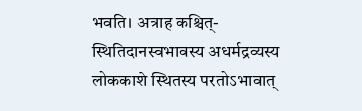भवति। अत्राह कश्चित्-स्थितिदानस्वभावस्य अधर्मद्रव्यस्य लोककाशे स्थितस्य परतोऽभावात्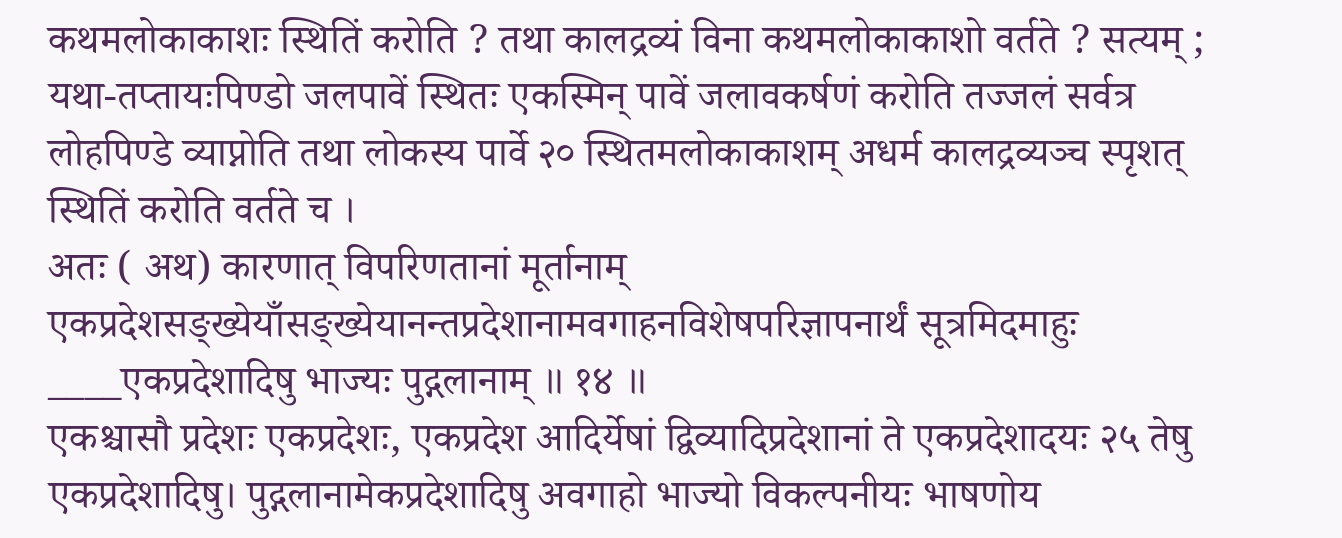कथमलोकाकाशः स्थितिं करोति ? तथा कालद्रव्यं विना कथमलोकाकाशो वर्तते ? सत्यम् ; यथा-तप्तायःपिण्डो जलपावें स्थितः एकस्मिन् पावें जलावकर्षणं करोति तज्जलं सर्वत्र लोहपिण्डे व्याप्नोति तथा लोकस्य पार्वे २० स्थितमलोकाकाशम् अधर्म कालद्रव्यञ्च स्पृशत् स्थितिं करोति वर्तते च ।
अतः ( अथ) कारणात् विपरिणतानां मूर्तानाम् एकप्रदेशसङ्ख्येयाँसङ्ख्येयानन्तप्रदेशानामवगाहनविशेषपरिज्ञापनार्थं सूत्रमिदमाहुः
____एकप्रदेशादिषु भाज्यः पुद्गलानाम् ॥ १४ ॥
एकश्चासौ प्रदेशः एकप्रदेशः, एकप्रदेश आदिर्येषां द्विव्यादिप्रदेशानां ते एकप्रदेशादयः २५ तेषु एकप्रदेशादिषु। पुद्गलानामेकप्रदेशादिषु अवगाहो भाज्यो विकल्पनीयः भाषणोय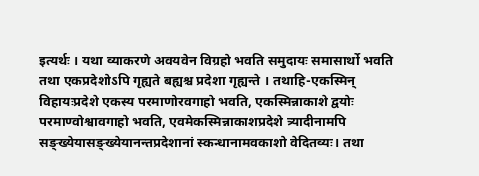इत्यर्थः । यथा व्याकरणे अवयवेन विग्रहो भवति समुदायः समासार्थो भवति तथा एकप्रदेशोऽपि गृह्यते बह्यश्च प्रदेशा गृह्यन्ते । तथाहि-एकस्मिन् विहायःप्रदेशे एकस्य परमाणोरवगाहो भवति, एकस्मिन्नाकाशे द्वयोः परमाण्वोश्वावगाहो भवति, एवमेकस्मिन्नाकाशप्रदेशे त्र्यादीनामपि सङ्ख्येयासङ्ख्येयानन्तप्रदेशानां स्कन्धानामवकाशो वेदितव्यः। तथा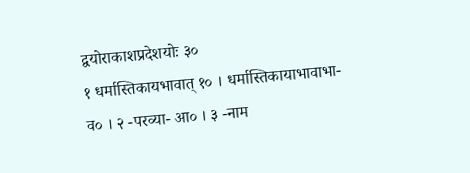द्वयोराकाशप्रदेशयोः ३०
१ धर्मास्तिकायभावात् १० । धर्मास्तिकायाभावाभा-व० । २ -परव्या- आ० । ३ -नाम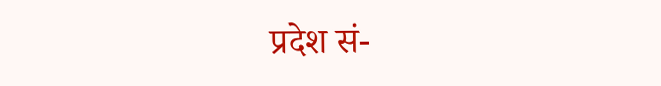प्रदेश सं-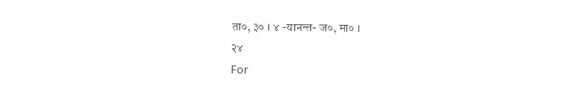ता०, ३० । ४ -यानन्त- ज०, मा० ।
२४
For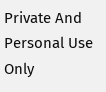Private And Personal Use Only